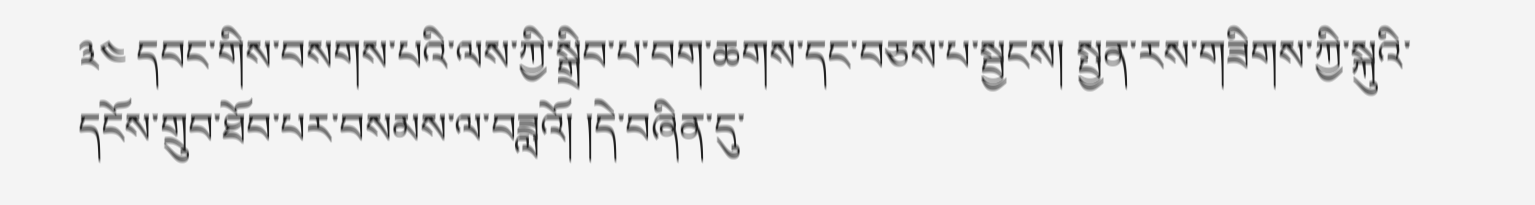༣༤ དབང་གིས་བསགས་པའི་ལས་ཀྱི་སྒྲིབ་པ་བག་ཆགས་དང་བཅས་པ་སྦྱངས། སྤྱན་རས་གཟིགས་ཀྱི་སྐུའི་དངོས་གྲུབ་ཐོབ་པར་བསམས་ལ་བཟླའོ། །དེ་བཞིན་དུ་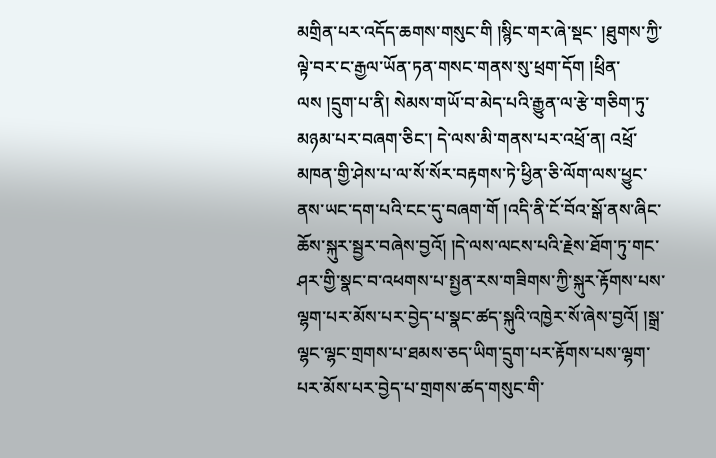མགྲིན་པར་འདོད་ཆགས་གསུང་གི །སྙིང་གར་ཞེ་སྡང་ །ཐུགས་ཀྱི་ལྟེ་བར་ང་རྒྱལ་ཡོན་ཏན་གསང་གནས་སུ་ཕྲག་དོག །ཕྲིན་ལས །དྲུག་པ་ནི། སེམས་གཡོ་བ་མེད་པའི་རྒྱུན་ལ་རྩེ་གཅིག་ཏུ་མཉམ་པར་བཞག་ཅིང་། དེ་ལས་མི་གནས་པར་འཕྲོ་ན། འཕྲོ་མཁན་གྱི་ཤེས་པ་ལ་སོ་སོར་བརྟགས་ཏེ་ཕྱིན་ཅི་ལོག་ལས་ཕྱུང་ནས་ཡང་དག་པའི་ངང་དུ་བཞག་གོ །འདི་ནི་ངོ་བོའ་སྒོ་ནས་ཞིང་ཆོས་སྐུར་སྦྱར་བཞེས་བྱའོ། །དེ་ལས་ལངས་པའི་རྗེས་ཐོག་ཏུ་གང་ཤར་གྱི་སྣང་བ་འཕགས་པ་སྤྱན་རས་གཟིགས་ཀྱི་སྐུར་རྟོགས་པས་ལྷག་པར་མོས་པར་བྱེད་པ་སྣང་ཚད་སྐུའི་འཁྱེར་སོ་ཞེས་བྱའོ། །སྒྲ་ལྷང་ལྷང་གྲགས་པ་ཐམས་ཅད་ཡིག་དྲུག་པར་རྟོགས་པས་ལྷག་པར་མོས་པར་བྱེད་པ་གྲགས་ཚད་གསུང་གི་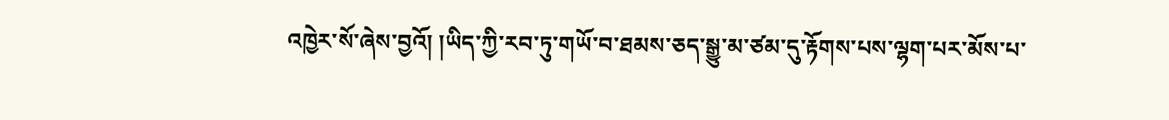འཁྱེར་སོ་ཞེས་བྱའོ། །ཡིད་ཀྱི་རབ་ཏུ་གཡོ་བ་ཐམས་ཅད་སྒྱུ་མ་ཙམ་དུ་རྟོགས་པས་ལྷག་པར་མོས་པ་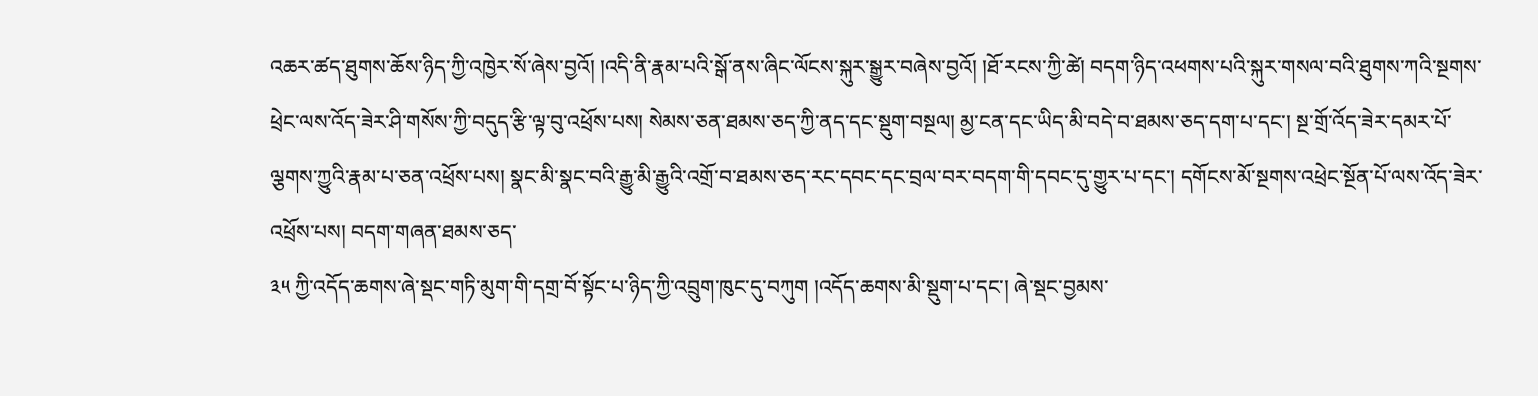འཆར་ཚད་ཐུགས་ཆོས་ཉིད་ཀྱི་འཁྱེར་སོ་ཞེས་བྱའོ། །འདི་ནི་རྣམ་པའི་སྒོ་ནས་ཞིང་ལོངས་སྐུར་སྒྱུར་བཞེས་བྱའོ། །ཐོ་རངས་ཀྱི་ཚེ། བདག་ཉིད་འཕགས་པའི་སྐུར་གསལ་བའི་ཐུགས་ཀའི་སྔགས་ཕྲེང་ལས་འོད་ཟེར་ཤི་གསོས་ཀྱི་བདུད་རྩི་ལྟ་བུ་འཕྲོས་པས། སེམས་ཅན་ཐམས་ཅད་ཀྱི་ནད་དང་སྡུག་བསྔལ། མྱ་ངན་དང་ཡིད་མི་བདེ་བ་ཐམས་ཅད་དག་པ་དང་། སྔ་གྲོ་འོད་ཟེར་དམར་པོ་ལྕགས་ཀྱུའི་རྣམ་པ་ཅན་འཕྲོས་པས། སྣང་མི་སྣང་བའི་རྒྱུ་མི་རྒྱུའི་འགྲོ་བ་ཐམས་ཅད་རང་དབང་དང་བྲལ་བར་བདག་གི་དབང་དུ་གྱུར་པ་དང་། དགོངས་མོ་སྔགས་འཕྲེང་སྔོན་པོ་ལས་འོད་ཟེར་འཕྲོས་པས། བདག་གཞན་ཐམས་ཅད་
༣༥ ཀྱི་འདོད་ཆགས་ཞེ་སྡང་གཏི་མུག་གི་དགྲ་བོ་སྟོང་པ་ཉིད་ཀྱི་འབྲུག་ཁུང་དུ་བཀུག །འདོད་ཆགས་མི་སྡུག་པ་དང་། ཞེ་སྡང་བྱམས་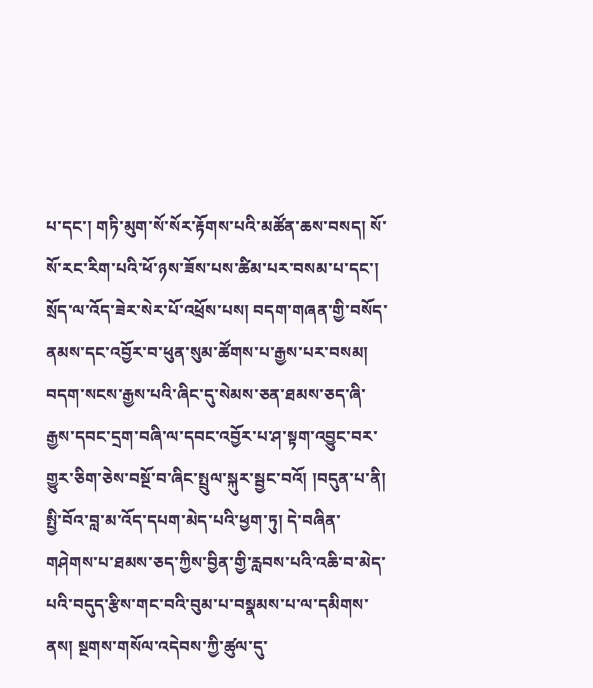པ་དང་། གཏི་མུག་སོ་སོར་རྟོགས་པའི་མཚོན་ཆས་བསད། སོ་སོ་རང་རིག་པའི་ཕོ་ཉས་ཟོས་པས་ཚིམ་པར་བསམ་པ་དང་། སྲོད་ལ་འོད་ཟེར་སེར་པོ་འཕྲོས་པས། བདག་གཞན་གྱི་བསོད་ནམས་དང་འབྱོར་བ་ཕུན་སུམ་ཚོགས་པ་རྒྱས་པར་བསམ། བདག་སངས་རྒྱས་པའི་ཞིང་དུ་སེམས་ཅན་ཐམས་ཅད་ཞི་རྒྱས་དབང་དྲག་བཞི་ལ་དབང་འབྱོར་པ་ཤ་སྟག་འབྱུང་བར་གྱུར་ཅིག་ཅེས་བསྔོ་བ་ཞིང་སྤྲུལ་སྐུར་སྦྱང་བའོ། །བདུན་པ་ནི། སྤྱི་བོའ་བླ་མ་འོད་དཔག་མེད་པའི་ཕྱག་ཏུ། དེ་བཞིན་གཤེགས་པ་ཐམས་ཅད་ཀྱིས་བྱིན་གྱི་རླབས་པའི་འཆི་བ་མེད་པའི་བདུད་རྩིས་གང་བའི་བུམ་པ་བསྣམས་པ་ལ་དམིགས་ནས། སྔགས་གསོལ་འདེབས་ཀྱི་ཚུལ་དུ་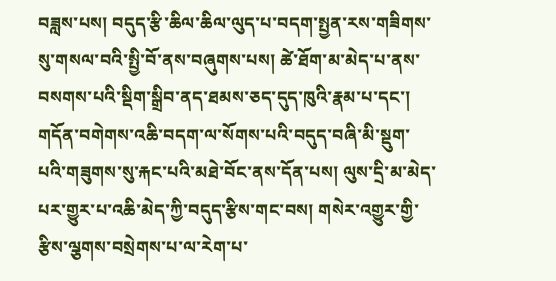བཟླས་པས། བདུད་རྩི་ཆིལ་ཆིལ་ལུད་པ་བདག་སྤྱན་རས་གཟིགས་སུ་གསལ་བའི་སྤྱི་བོ་ནས་བཞུགས་པས། ཚེ་ཐོག་མ་མེད་པ་ནས་བསགས་པའི་སྡིག་སྒྲིབ་ནད་ཐམས་ཅད་དུད་ཁུའི་རྣམ་པ་དང་། གདོན་བགེགས་འཆི་བདག་ལ་སོགས་པའི་བདུད་བཞི་མི་སྡུག་པའི་གཟུགས་སུ་རྐང་པའི་མཐེ་བོང་ནས་དོན་པས། ལུས་དྲི་མ་མེད་པར་གྱུར་པ་འཆི་མེད་ཀྱི་བདུད་རྩིས་གང་བས། གསེར་འགྱུར་གྱི་རྩིས་ལྕགས་བསྲེགས་པ་ལ་རེག་པ་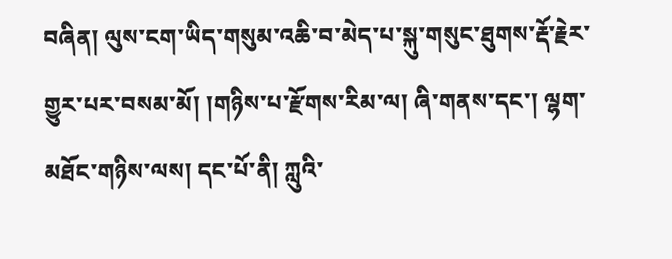བཞིན། ལུས་ངག་ཡིད་གསུམ་འཆི་བ་མེད་པ་སྐུ་གསུང་ཐུགས་རྡོ་རྗེར་གྱུར་པར་བསམ་མོ། །གཉིས་པ་རྫོགས་རིམ་ལ། ཞི་གནས་དང་། ལྷག་མཐོང་གཉིས་ལས། དང་པོ་ནི། ཀླུའི་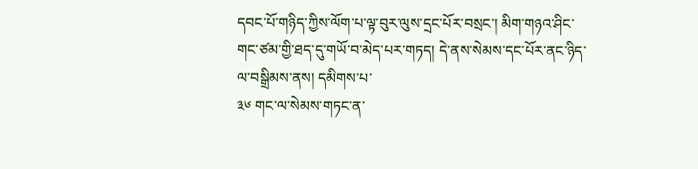དབང་པོ་གཉིད་ཀྱིས་ལོག་པ་ལྟ་བུར་ལུས་དྲང་པོར་བསྲང་། མིག་གཉའ་ཤིང་གང་ཙམ་གྱི་ཐད་དུ་གཡོ་བ་མེད་པར་གཏད། དེ་ནས་སེམས་དང་པོར་ནང་ཉིད་ལ་བསྒྲིམས་ནས། དམིགས་པ་
༣༦ གང་ལ་སེམས་གཏང་ན་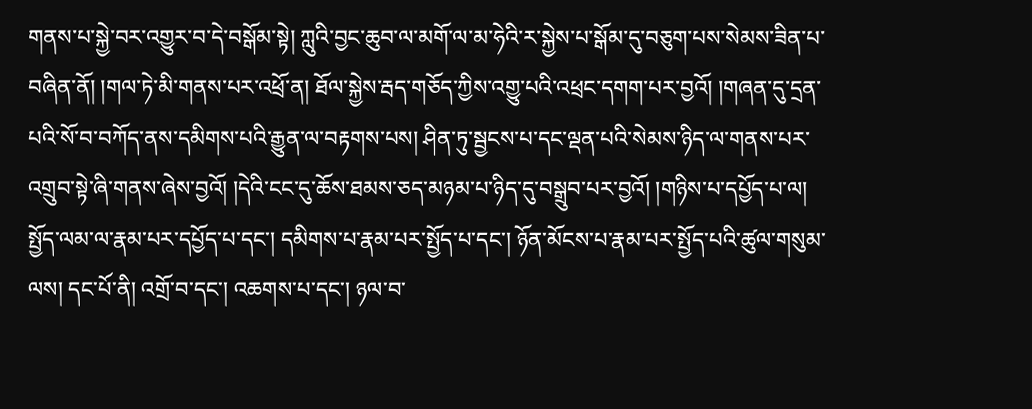གནས་པ་སྐྱེ་བར་འགྱུར་བ་དེ་བསྒོམ་སྟེ། ཀླུའི་བྱང་ཆུབ་ལ་མགོ་ལ་མ་ཧེའི་ར་སྐྱེས་པ་སྒོམ་དུ་བཅུག་པས་སེམས་ཟིན་པ་བཞིན་ནོ། །གལ་ཏེ་མི་གནས་པར་འཕྲོ་ན། ཐོལ་སྐྱེས་རྦད་གཅོད་ཀྱིས་འགྱུ་པའི་འཕྲང་དགག་པར་བྱའོ། །གཞན་དུ་དྲན་པའི་སོ་བ་བཀོད་ནས་དམིགས་པའི་རྒྱུན་ལ་བརྟགས་པས། ཤིན་ཏུ་སྦྱངས་པ་དང་ལྡན་པའི་སེམས་ཉིད་ལ་གནས་པར་འགྲུབ་སྟེ་ཞི་གནས་ཞེས་བྱའོ། །དེའི་ངང་དུ་ཆོས་ཐམས་ཅད་མཉམ་པ་ཉིད་དུ་བསྒྲུབ་པར་བྱའོ། །གཉིས་པ་དཔྱོད་པ་ལ། སྤྱོད་ལམ་ལ་རྣམ་པར་དཔྱོད་པ་དང་། དམིགས་པ་རྣམ་པར་སྤྱོད་པ་དང་། ཉོན་མོངས་པ་རྣམ་པར་སྤྱོད་པའི་ཚུལ་གསུམ་ལས། དང་པོ་ནི། འགྲོ་བ་དང་། འཆགས་པ་དང་། ཉལ་བ་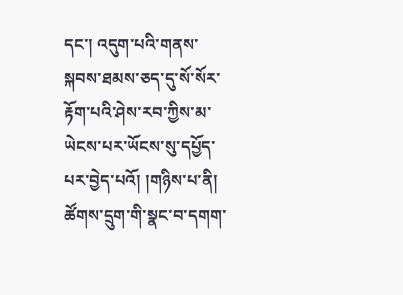དང་། འདུག་པའི་གནས་སྐབས་ཐམས་ཅད་དུ་སོ་སོར་རྟོག་པའི་ཤེས་རབ་ཀྱིས་མ་ཡེངས་པར་ཡོངས་སུ་དཔྱོད་པར་བྱེད་པའོ། །གཉིས་པ་ནི། ཚོགས་དྲུག་གི་སྣང་བ་དགག་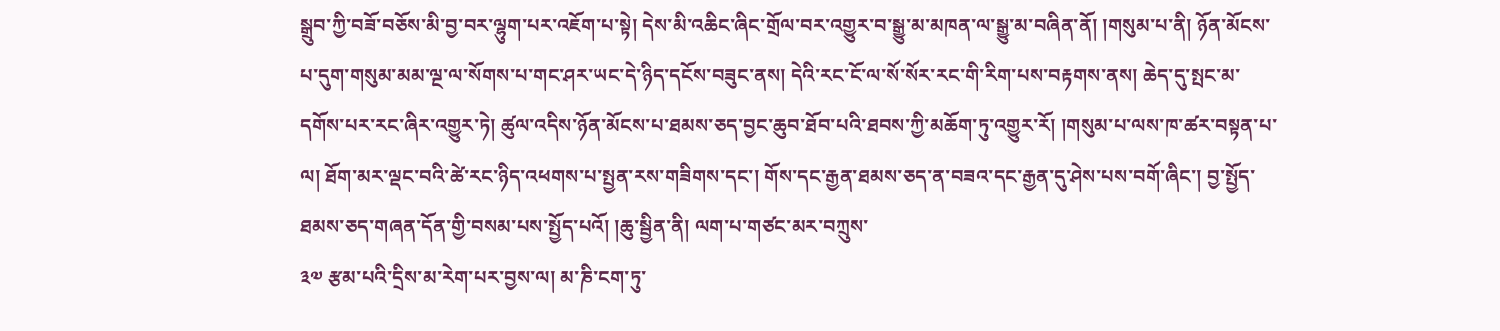སྒྲུབ་ཀྱི་བཟོ་བཅོས་མི་བྱ་བར་ལྷུག་པར་འཇོག་པ་སྟེ། དེས་མི་འཆིང་ཞིང་གྲོལ་བར་འགྱུར་བ་སྒྱུ་མ་མཁན་ལ་སྒྱུ་མ་བཞིན་ནོ། །གསུམ་པ་ནི། ཉོན་མོངས་པ་དུག་གསུམ་མམ་ལྔ་ལ་སོགས་པ་གང་ཤར་ཡང་དེ་ཉིད་དངོས་བཟུང་ནས། དེའི་རང་ངོ་ལ་སོ་སོར་རང་གི་རིག་པས་བརྟགས་ནས། ཆེད་དུ་སྤང་མ་དགོས་པར་རང་ཞིར་འགྱུར་ཏེ། ཚུལ་འདིས་ཉོན་མོངས་པ་ཐམས་ཅད་བྱང་ཆུབ་ཐོབ་པའི་ཐབས་ཀྱི་མཆོག་ཏུ་འགྱུར་རོ། །གསུམ་པ་ལས་ཁ་ཚར་བསྟན་པ་ལ། ཐོག་མར་ལྡང་བའི་ཚེ་རང་ཉིད་འཕགས་པ་སྤྱན་རས་གཟིགས་དང་། གོས་དང་རྒྱན་ཐམས་ཅད་ན་བཟའ་དང་རྒྱན་དུ་ཤེས་པས་བགོ་ཞིང་། བྱ་སྤྱོད་ཐམས་ཅད་གཞན་དོན་གྱི་བསམ་པས་སྤྱོད་པའོ། །ཆུ་སྦྱིན་ནི། ལག་པ་གཙང་མར་བཀྲུས་
༣༧ རྩམ་པའི་དྲིས་མ་རེག་པར་བྱས་ལ། མ་ཎི་ངག་ཏུ་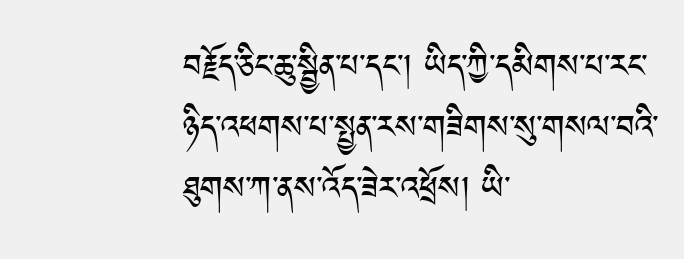བརྗོད་ཅིང་ཆུ་སྦྱིན་པ་དང་། ཡིད་ཀྱི་དམིགས་པ་རང་ཉིད་འཕགས་པ་སྤྱན་རས་གཟིགས་སུ་གསལ་བའི་ཐུགས་ཀ་ནས་འོད་ཟེར་འཕྲོས། ཡི་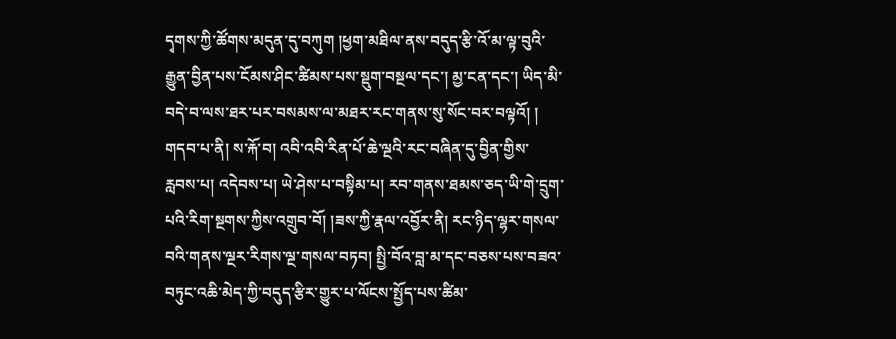དྭགས་ཀྱི་ཚོགས་མདུན་དུ་བཀུག །ཕྱག་མཐིལ་ནས་བདུད་རྩི་འོ་མ་ལྟ་བུའི་རྒྱུན་བྱིན་པས་ངོམས་ཤིང་ཚིམས་པས་སྡུག་བསྔལ་དང་། མྱ་ངན་དང་། ཡིད་མི་བདེ་བ་ལས་ཐར་པར་བསམས་ལ་མཐར་རང་གནས་སུ་སོང་བར་བལྟའོ། ། གདབ་པ་ནི། ས་རྐོ་བ། འབི་འབི་རིན་པོ་ཆེ་ལྔའི་རང་བཞིན་དུ་བྱིན་གྱིས་རླབས་པ། འདེབས་པ། ཡེ་ཤེས་པ་བསྟིམ་པ། རབ་གནས་ཐམས་ཅད་ཡི་གེ་དྲུག་པའི་རིག་སྔགས་ཀྱིས་འགྲུབ་བོ། །ཟས་ཀྱི་རྣལ་འབྱོར་ནི། རང་ཉིད་ལྷར་གསལ་བའི་གནས་ལྔར་རིགས་ལྔ་གསལ་བཏབ། སྤྱི་བོའ་བླ་མ་དང་བཅས་པས་བཟའ་བཏུང་འཆི་མེད་ཀྱི་བདུད་རྩིར་གྱུར་པ་ལོངས་སྤྱོད་པས་ཚིམ་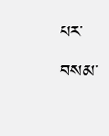པར་བསམ་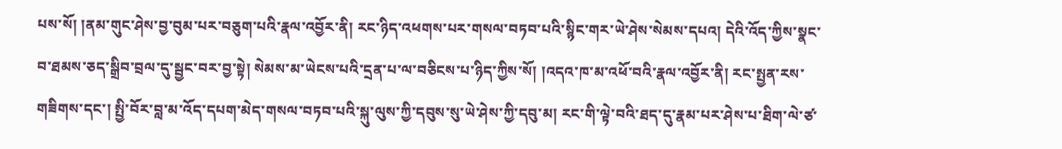པས་སོ། །ནམ་གུང་ཤེས་བྱ་བུམ་པར་བཅུག་པའི་རྣལ་འབྱོར་ནི། རང་ཉིད་འཕགས་པར་གསལ་བཏབ་པའི་སྙིང་གར་ཡེ་ཤེས་སེམས་དཔའ། དེའི་འོད་ཀྱིས་སྣང་བ་ཐམས་ཅད་སྒྲིབ་བྲལ་དུ་སྦྱང་བར་བྱ་སྟེ། སེམས་མ་ཡེངས་པའི་དྲན་པ་ལ་བཅིངས་པ་ཉིད་ཀྱིས་སོ། །འདའ་ཁ་མ་འཕོ་བའི་རྣལ་འབྱོར་ནི། རང་སྤྱན་རས་གཟིགས་དང་། སྤྱི་བོར་བླ་མ་འོད་དཔག་མེད་གསལ་བཏབ་པའི་སྐུ་ལུས་ཀྱི་དབུས་སུ་ཡེ་ཤེས་ཀྱི་དབུ་མ། རང་གི་ལྟེ་བའི་ཐད་དུ་རྣམ་པར་ཤེས་པ་ཐིག་ལེ་ཙ་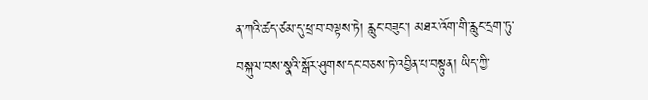ན་ཀའི་ཚད་ཙམ་དུ་ཕྲ་བ་བལྟས་ཏེ། རླུང་བཟུང་། མཐར་འོག་གི་རླུང་དྲག་ཏུ་བསྐུལ་བས་སྣའི་སྒོར་ཤུགས་དང་བཅས་ཏེ་འབྱིན་པ་བསྟུན། ཡིད་ཀྱི་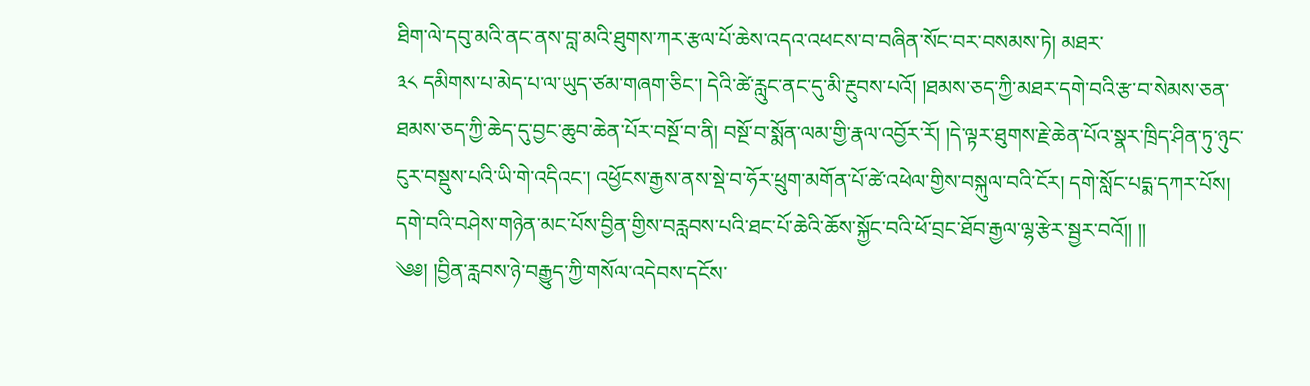ཐིག་ལེ་དབུ་མའི་ནང་ནས་བླ་མའི་ཐུགས་ཀར་རྩལ་པོ་ཆེས་འདའ་འཕངས་བ་བཞིན་སོང་བར་བསམས་ཏེ། མཐར་
༣༨ དམིགས་པ་མེད་པ་ལ་ཡུད་ཙམ་གཞག་ཅིང་། དེའི་ཚེ་རླུང་ནང་དུ་མི་རྔུབས་པའོ། །ཐམས་ཅད་ཀྱི་མཐར་དགེ་བའི་རྩ་བ་སེམས་ཅན་ཐམས་ཅད་ཀྱི་ཆེད་དུ་བྱང་ཆུབ་ཆེན་པོར་བསྔོ་བ་ནི། བསྔོ་བ་སྨོན་ལམ་གྱི་རྣལ་འབྱོར་རོ། །དེ་ལྟར་ཐུགས་རྗེ་ཆེན་པོའ་སྣར་ཁྲིད་ཤིན་ཏུ་ཉུང་ངུར་བསྡུས་པའི་ཡི་གེ་འདིའང་། འཕྱོངས་རྒྱས་ནས་སྡེ་བ་ཧོར་ཕྲུག་མགོན་པོ་ཚེ་འཕེལ་གྱིས་བསྐུལ་བའི་ངོར། དགེ་སློང་པདྨ་དཀར་པོས། དགེ་བའི་བཤེས་གཉེན་མང་པོས་བྱིན་གྱིས་བརླབས་པའི་ཐང་པོ་ཆེའི་ཆོས་སྐྱོང་བའི་ཕོ་བྲང་ཐོབ་རྒྱལ་ལྷ་རྩེར་སྦྱར་བའོ།། །།
༄༅། །བྱིན་རླབས་ཉེ་བརྒྱུད་ཀྱི་གསོལ་འདེབས་དངོས་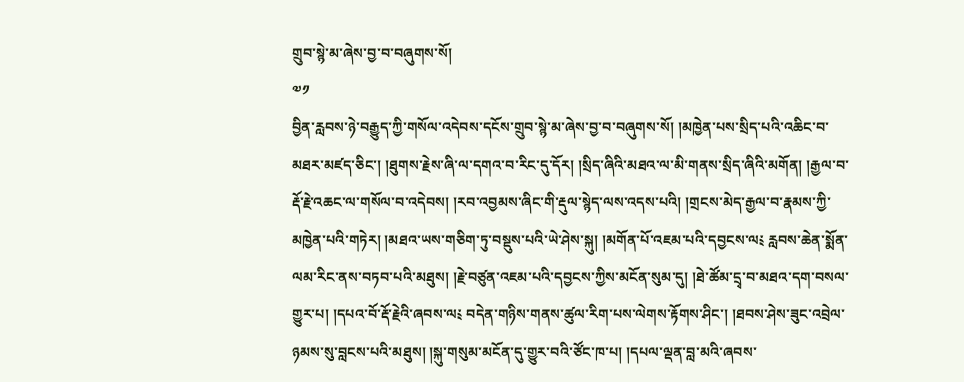གྲུབ་སྙེ་མ་ཞེས་བྱ་བ་བཞུགས་སོ།
༧༡
བྱིན་རླབས་ཉེ་བརྒྱུད་ཀྱི་གསོལ་འདེབས་དངོས་གྲུབ་སྙེ་མ་ཞེས་བྱ་བ་བཞུགས་སོ། །མཁྱེན་པས་སྲིད་པའི་འཆིང་བ་མཐར་མཛད་ཅིང་། །ཐུགས་རྗེས་ཞི་ལ་དགའ་བ་རིང་དུ་དོར། །སྲིད་ཞིའི་མཐའ་ལ་མི་གནས་སྲིད་ཞིའི་མགོན། །རྒྱལ་བ་རྡོ་རྗེ་འཆང་ལ་གསོལ་བ་འདེབས། །རབ་འབྱམས་ཞིང་གི་རྡུལ་སྙེད་ལས་འདས་པའི། །གྲངས་མེད་རྒྱལ་བ་རྣམས་ཀྱི་མཁྱེན་པའི་གཏེར། །མཐའ་ཡས་གཅིག་ཏུ་བསྡུས་པའི་ཡེ་ཤེས་སྐུ། །མགོན་པོ་འཇམ་པའི་དབྱངས་ལ༴ རླབས་ཆེན་སྨོན་ལམ་རིང་ནས་བཏབ་པའི་མཐུས། །རྗེ་བཙུན་འཇམ་པའི་དབྱངས་ཀྱིས་མངོན་སུམ་དུ། །ཐེ་ཚོམ་དྲྭ་བ་མཐའ་དག་བསལ་གྱུར་པ། །དཔའ་བོ་རྡོ་རྗེའི་ཞབས་ལ༴ བདེན་གཉིས་གནས་ཚུལ་རིག་པས་ལེགས་རྟོགས་ཤིང་། །ཐབས་ཤེས་ཟུང་འབྲེལ་ཉམས་སུ་བླངས་པའི་མཐུས། །སྐུ་གསུམ་མངོན་དུ་གྱུར་བའི་ཙོང་ཁ་པ། །དཔལ་ལྡན་བླ་མའི་ཞབས་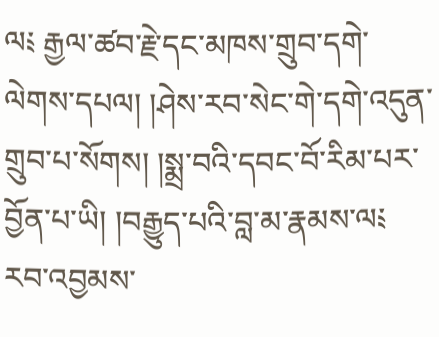ལ༴ རྒྱལ་ཚབ་རྗེ་དང་མཁས་གྲུབ་དགེ་ལེགས་དཔལ། །ཤེས་རབ་སེང་གེ་དགེ་འདུན་གྲུབ་པ་སོགས། །སྨྲ་བའི་དབང་བོ་རིམ་པར་བྱོན་པ་ཡི། །བརྒྱུད་པའི་བླ་མ་རྣམས་ལ༴ རབ་འབྱམས་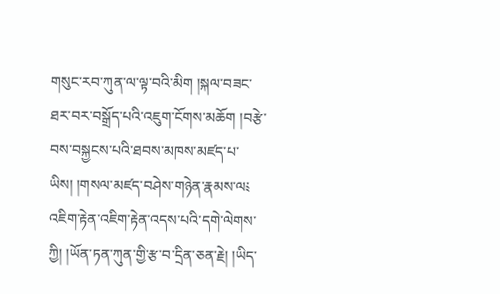གསུང་རབ་ཀུན་ལ་ལྟ་བའི་མིག །སྐལ་བཟང་ཐར་བར་བསྒྲོད་པའི་འཇུག་ངོགས་མཆོག །བརྩེ་བས་བསྐྱངས་པའི་ཐབས་མཁས་མཛད་པ་ཡིས། །གསལ་མཛད་བཤེས་གཉེན་རྣམས་ལ༴ འཇིག་རྟེན་འཇིག་རྟེན་འདས་པའི་དགེ་ལེགས་ཀྱི། །ཡོན་ཏན་ཀུན་གྱི་རྩ་བ་དྲིན་ཅན་རྗེ། །ཡིད་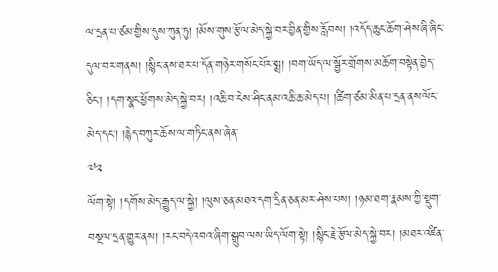ལ་དྲན་པ་ཙམ་གྱིས་དུས་ཀུན་ཏུ། །མོས་གུས་རྩོལ་མེད་སྐྱེ་བར་བྱིན་གྱིས་རློབས། །འདོད་ཆུང་ཆོག་ཤེས་ཞི་ཞིང་དུལ་བར་གནས། །སྙིང་ནས་ཐར་པ་དོན་གཉེར་གསོང་པོར་སྨྲ། །བག་ཡོད་ལ་སྦྱོར་གྲོགས་མཆོག་བསྟེན་བྱེད་ཅིང་། །དག་སྣང་ཕྱོགས་མེད་སྐྱེ་བར། །འཆི་བ་ངེས་ཤིང་ནམ་འཆི་ཆ་མེད་པ། །ཚིག་ཙམ་མིན་པ་དྲན་ནས་ལོང་མེད་དང་། །རྙེད་བཀུར་ཆོས་ལ་གཏིང་ནས་ཞེན་
༧༢
ལོག་སྟེ། །དགོས་མེད་རྒྱུད་ལ་སྐྱེ། །ལུས་ཅན་མཐའ་དག་དྲིན་ཅན་མར་ཤེས་པས། །ཉམ་ཐག་རྣམས་ཀྱི་སྡུག་བསྔལ་དྲན་གྱུར་ནས། །རང་བདེ་འབའ་ཞིག་སྒྲུབ་ལས་ཡིད་ལོག་སྟེ། །སྙིང་རྗེ་རྩོལ་མེད་སྐྱེ་བར། །མཐར་འཛིན་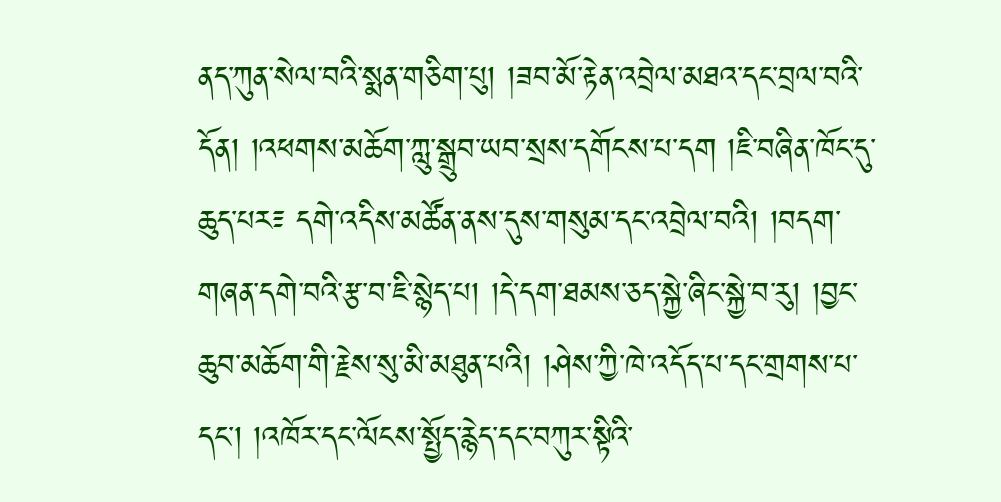ནད་ཀུན་སེལ་བའི་སྨན་གཅིག་པུ། །ཟབ་མོ་རྟེན་འབྲེལ་མཐའ་དང་བྲལ་བའི་དོན། །འཕགས་མཆོག་ཀླུ་སྒྲུབ་ཡབ་སྲས་དགོངས་པ་དག །ཇི་བཞིན་ཁོང་དུ་ཆུད་པར༴ དགེ་འདིས་མཚོན་ནས་དུས་གསུམ་དང་འབྲེལ་བའི། །བདག་གཞན་དགེ་བའི་རྩ་བ་ཇི་སྙེད་པ། །དེ་དག་ཐམས་ཅད་སྐྱེ་ཞིང་སྐྱེ་བ་རུ། །བྱང་ཆུབ་མཆོག་གི་རྗེས་སུ་མི་མཐུན་པའི། །ཤེས་ཀྱི་ཁེ་འདོད་པ་དང་གྲགས་པ་དང་། །འཁོར་དང་ལོངས་སྤྱོད་རྙེད་དང་བཀུར་སྟིའི་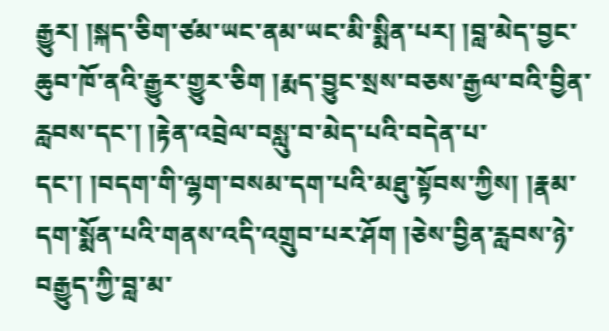རྒྱུར། །སྐད་ཅིག་ཙམ་ཡང་ནམ་ཡང་མི་སྨིན་པར། །བླ་མེད་བྱང་ཆུབ་ཁོ་ནའི་རྒྱུར་གྱུར་ཅིག །རྨད་བྱུང་སྲས་བཅས་རྒྱལ་བའི་བྱིན་རླབས་དང་། །རྟེན་འབྲེལ་བསླུ་བ་མེད་པའི་བདེན་པ་དང་། །བདག་གི་ལྷག་བསམ་དག་པའི་མཐུ་སྟོབས་ཀྱིས། །རྣམ་དག་སྨོན་པའི་གནས་འདི་འགྲུབ་པར་ཤོག །ཅེས་བྱིན་རླབས་ཉེ་བརྒྱུད་ཀྱི་བླ་མ་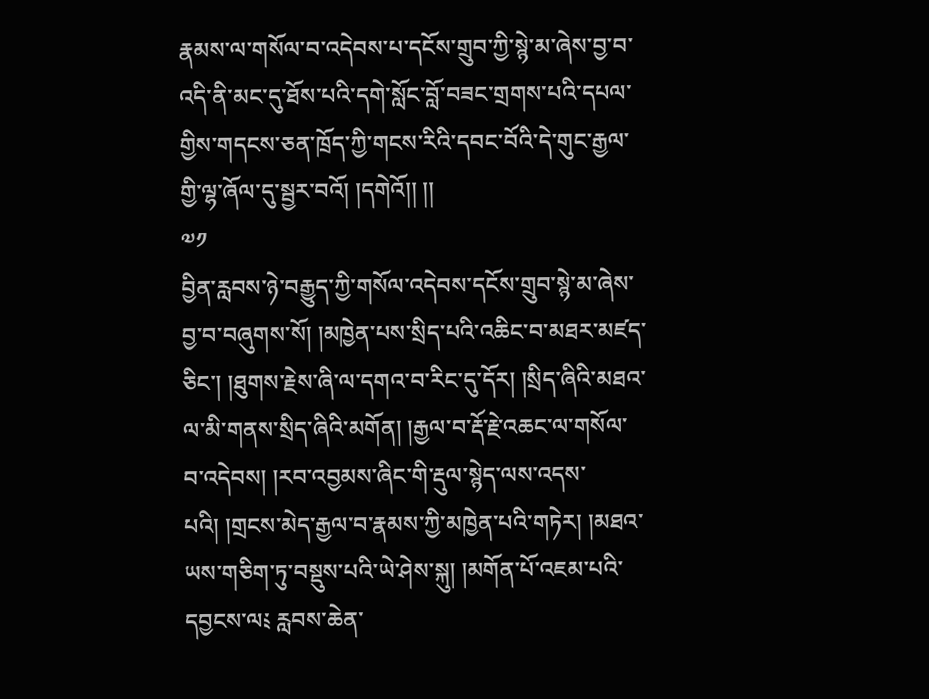རྣམས་ལ་གསོལ་བ་འདེབས་པ་དངོས་གྲུབ་ཀྱི་སྙེ་མ་ཞེས་བྱ་བ་འདི་ནི་མང་དུ་ཐོས་པའི་དགེ་སློང་བློ་བཟང་གྲགས་པའི་དཔལ་གྱིས་གདངས་ཅན་ཁྲོད་ཀྱི་གངས་རིའི་དབང་བོའི་དེ་གུང་རྒྱལ་གྱི་ལྷ་ཞོལ་དུ་སྦྱར་བའོ། །དགེའོ།། །།
༧༡
བྱིན་རླབས་ཉེ་བརྒྱུད་ཀྱི་གསོལ་འདེབས་དངོས་གྲུབ་སྙེ་མ་ཞེས་བྱ་བ་བཞུགས་སོ། །མཁྱེན་པས་སྲིད་པའི་འཆིང་བ་མཐར་མཛད་ཅིང་། །ཐུགས་རྗེས་ཞི་ལ་དགའ་བ་རིང་དུ་དོར། །སྲིད་ཞིའི་མཐའ་ལ་མི་གནས་སྲིད་ཞིའི་མགོན། །རྒྱལ་བ་རྡོ་རྗེ་འཆང་ལ་གསོལ་བ་འདེབས། །རབ་འབྱམས་ཞིང་གི་རྡུལ་སྙེད་ལས་འདས་པའི། །གྲངས་མེད་རྒྱལ་བ་རྣམས་ཀྱི་མཁྱེན་པའི་གཏེར། །མཐའ་ཡས་གཅིག་ཏུ་བསྡུས་པའི་ཡེ་ཤེས་སྐུ། །མགོན་པོ་འཇམ་པའི་དབྱངས་ལ༴ རླབས་ཆེན་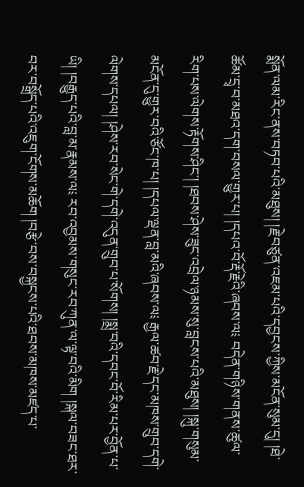སྨོན་ལམ་རིང་ནས་བཏབ་པའི་མཐུས། །རྗེ་བཙུན་འཇམ་པའི་དབྱངས་ཀྱིས་མངོན་སུམ་དུ། །ཐེ་ཚོམ་དྲྭ་བ་མཐའ་དག་བསལ་གྱུར་པ། །དཔའ་བོ་རྡོ་རྗེའི་ཞབས་ལ༴ བདེན་གཉིས་གནས་ཚུལ་རིག་པས་ལེགས་རྟོགས་ཤིང་། །ཐབས་ཤེས་ཟུང་འབྲེལ་ཉམས་སུ་བླངས་པའི་མཐུས། །སྐུ་གསུམ་མངོན་དུ་གྱུར་བའི་ཙོང་ཁ་པ། །དཔལ་ལྡན་བླ་མའི་ཞབས་ལ༴ རྒྱལ་ཚབ་རྗེ་དང་མཁས་གྲུབ་དགེ་ལེགས་དཔལ། །ཤེས་རབ་སེང་གེ་དགེ་འདུན་གྲུབ་པ་སོགས། །སྨྲ་བའི་དབང་བོ་རིམ་པར་བྱོན་པ་ཡི། །བརྒྱུད་པའི་བླ་མ་རྣམས་ལ༴ རབ་འབྱམས་གསུང་རབ་ཀུན་ལ་ལྟ་བའི་མིག །སྐལ་བཟང་ཐར་བར་བསྒྲོད་པའི་འཇུག་ངོགས་མཆོག །བརྩེ་བས་བསྐྱངས་པའི་ཐབས་མཁས་མཛད་པ་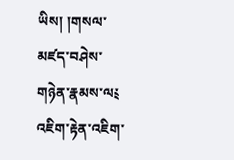ཡིས། །གསལ་མཛད་བཤེས་གཉེན་རྣམས་ལ༴ འཇིག་རྟེན་འཇིག་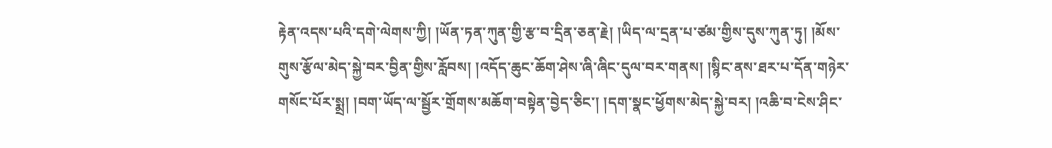རྟེན་འདས་པའི་དགེ་ལེགས་ཀྱི། །ཡོན་ཏན་ཀུན་གྱི་རྩ་བ་དྲིན་ཅན་རྗེ། །ཡིད་ལ་དྲན་པ་ཙམ་གྱིས་དུས་ཀུན་ཏུ། །མོས་གུས་རྩོལ་མེད་སྐྱེ་བར་བྱིན་གྱིས་རློབས། །འདོད་ཆུང་ཆོག་ཤེས་ཞི་ཞིང་དུལ་བར་གནས། །སྙིང་ནས་ཐར་པ་དོན་གཉེར་གསོང་པོར་སྨྲ། །བག་ཡོད་ལ་སྦྱོར་གྲོགས་མཆོག་བསྟེན་བྱེད་ཅིང་། །དག་སྣང་ཕྱོགས་མེད་སྐྱེ་བར། །འཆི་བ་ངེས་ཤིང་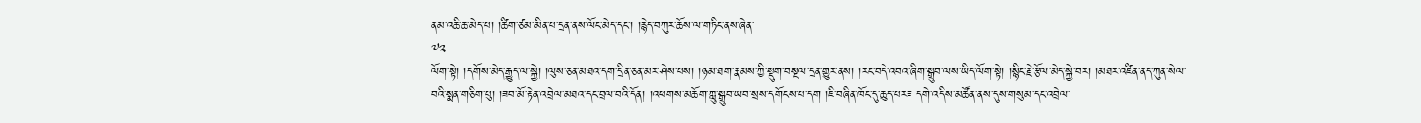ནམ་འཆི་ཆ་མེད་པ། །ཚིག་ཙམ་མིན་པ་དྲན་ནས་ལོང་མེད་དང་། །རྙེད་བཀུར་ཆོས་ལ་གཏིང་ནས་ཞེན་
༧༢
ལོག་སྟེ། །དགོས་མེད་རྒྱུད་ལ་སྐྱེ། །ལུས་ཅན་མཐའ་དག་དྲིན་ཅན་མར་ཤེས་པས། །ཉམ་ཐག་རྣམས་ཀྱི་སྡུག་བསྔལ་དྲན་གྱུར་ནས། །རང་བདེ་འབའ་ཞིག་སྒྲུབ་ལས་ཡིད་ལོག་སྟེ། །སྙིང་རྗེ་རྩོལ་མེད་སྐྱེ་བར། །མཐར་འཛིན་ནད་ཀུན་སེལ་བའི་སྨན་གཅིག་པུ། །ཟབ་མོ་རྟེན་འབྲེལ་མཐའ་དང་བྲལ་བའི་དོན། །འཕགས་མཆོག་ཀླུ་སྒྲུབ་ཡབ་སྲས་དགོངས་པ་དག །ཇི་བཞིན་ཁོང་དུ་ཆུད་པར༴ དགེ་འདིས་མཚོན་ནས་དུས་གསུམ་དང་འབྲེལ་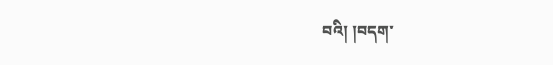བའི། །བདག་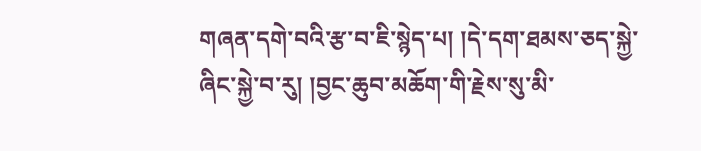གཞན་དགེ་བའི་རྩ་བ་ཇི་སྙེད་པ། །དེ་དག་ཐམས་ཅད་སྐྱེ་ཞིང་སྐྱེ་བ་རུ། །བྱང་ཆུབ་མཆོག་གི་རྗེས་སུ་མི་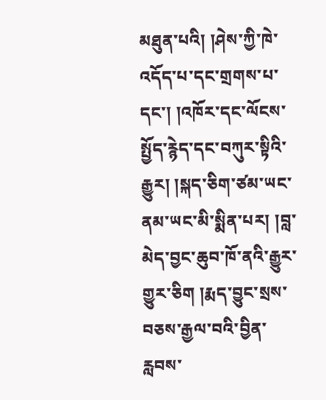མཐུན་པའི། །ཤེས་ཀྱི་ཁེ་འདོད་པ་དང་གྲགས་པ་དང་། །འཁོར་དང་ལོངས་སྤྱོད་རྙེད་དང་བཀུར་སྟིའི་རྒྱུར། །སྐད་ཅིག་ཙམ་ཡང་ནམ་ཡང་མི་སྨིན་པར། །བླ་མེད་བྱང་ཆུབ་ཁོ་ནའི་རྒྱུར་གྱུར་ཅིག །རྨད་བྱུང་སྲས་བཅས་རྒྱལ་བའི་བྱིན་རླབས་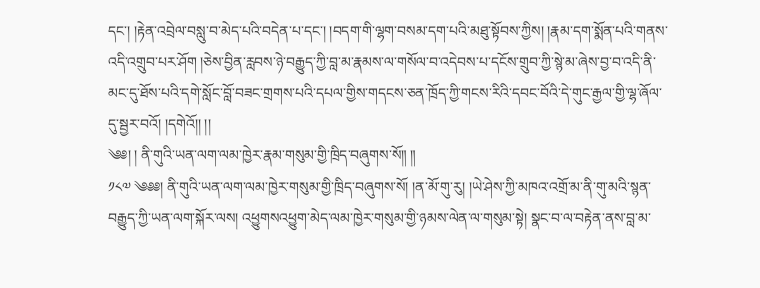དང་། །རྟེན་འབྲེལ་བསླུ་བ་མེད་པའི་བདེན་པ་དང་། །བདག་གི་ལྷག་བསམ་དག་པའི་མཐུ་སྟོབས་ཀྱིས། །རྣམ་དག་སྨོན་པའི་གནས་འདི་འགྲུབ་པར་ཤོག །ཅེས་བྱིན་རླབས་ཉེ་བརྒྱུད་ཀྱི་བླ་མ་རྣམས་ལ་གསོལ་བ་འདེབས་པ་དངོས་གྲུབ་ཀྱི་སྙེ་མ་ཞེས་བྱ་བ་འདི་ནི་མང་དུ་ཐོས་པའི་དགེ་སློང་བློ་བཟང་གྲགས་པའི་དཔལ་གྱིས་གདངས་ཅན་ཁྲོད་ཀྱི་གངས་རིའི་དབང་བོའི་དེ་གུང་རྒྱལ་གྱི་ལྷ་ཞོལ་དུ་སྦྱར་བའོ། །དགེའོ།། །།
༄༅། ། ནི་གུའི་ཡན་ལག་ལམ་ཁྱེར་རྣམ་གསུམ་གྱི་ཁྲིད་བཞུགས་སོ༎ ༎
༡༨༧ ༄༅༅། ནི་གུའི་ཡན་ལག་ལམ་ཁྱེར་གསུམ་གྱི་ཁྲིད་བཞུགས་སོ། །ན་མོ་གུ་རུ། །ཡེ་ཤེས་ཀྱི་མཁའ་འགྲོ་མ་ནི་གུ་མའི་སྙན་བརྒྱུད་ཀྱི་ཡན་ལག་སྐོར་ལས། འཕྱུགསའཕྱུག་མེད་ལམ་ཁྱེར་གསུམ་གྱི་ཉམས་ལེན་ལ་གསུམ་སྟེ། སྣང་བ་ལ་བརྟེན་ནས་བླ་མ་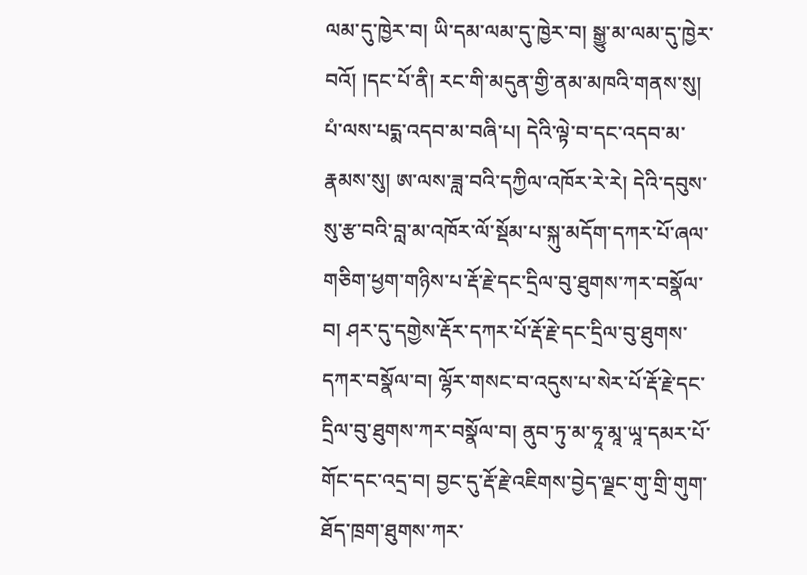ལམ་དུ་ཁྱེར་བ། ཡི་དམ་ལམ་དུ་ཁྱེར་བ། སྒྱུ་མ་ལམ་དུ་ཁྱེར་བའོ། །དང་པོ་ནི། རང་གི་མདུན་གྱི་ནམ་མཁའི་གནས་སུ། པཾ་ལས་པདྨ་འདབ་མ་བཞི་པ། དེའི་ལྟེ་བ་དང་འདབ་མ་རྣམས་སུ། ཨ་ལས་ཟླ་བའི་དཀྱིལ་འཁོར་རེ་རེ། དེའི་དབུས་སུ་རྩ་བའི་བླ་མ་འཁོར་ལོ་སྡོམ་པ་སྐུ་མདོག་དཀར་པོ་ཞལ་གཅིག་ཕྱག་གཉིས་པ་རྡོ་རྗེ་དང་དྲིལ་བུ་ཐུགས་ཀར་བསྣོལ་བ། ཤར་དུ་དགྱེས་རྡོར་དཀར་པོ་རྡོ་རྗེ་དང་དྲིལ་བུ་ཐུགས་དཀར་བསྣོལ་བ། ལྷོར་གསང་བ་འདུས་པ་སེར་པོ་རྡོ་རྗེ་དང་དྲིལ་བུ་ཐུགས་ཀར་བསྣོལ་བ། ནུབ་ཏུ་མ་ཧཱ་མཱ་ཡཱ་དམར་པོ་གོང་དང་འདྲ་བ། བྱང་དུ་རྡོ་རྗེ་འཇིགས་བྱེད་ལྗང་གུ་གྲི་གུག་ཐོད་ཁྲག་ཐུགས་ཀར་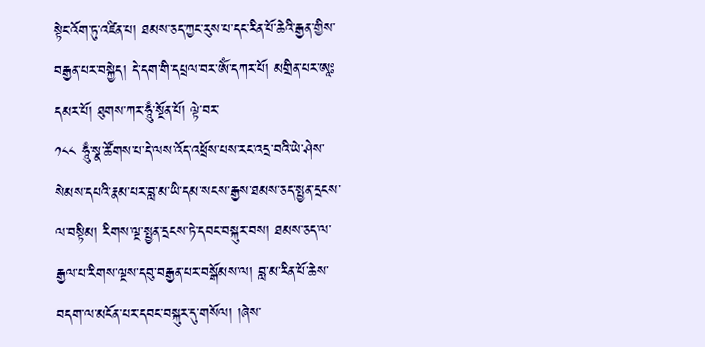སྟེང་འོག་ཏུ་འཛིན་པ། ཐམས་ཅད་ཀྱང་རུས་པ་དང་རིན་པོ་ཆེའི་རྒྱན་གྱིས་བརྒྱན་པར་བསྐྱེད། དེ་དག་གི་དཔྲལ་བར་ༀ་དཀར་པོ། མགྲིན་པར་ཨཱཿདམར་པོ། ཐུགས་ཀར་ཧཱུྃ་སྔོན་པོ། ལྟེ་བར་
༡༨༨ ཧཱུྃ་སྣ་ཚོགས་པ་དེ་ལས་འོད་འཕྲོས་པས་རང་འདྲ་བའི་ཡེ་ཤེས་སེམས་དཔའི་རྣམ་པར་བླ་མ་ཡི་དམ་སངས་རྒྱས་ཐམས་ཅད་སྤྱན་དྲངས་ལ་བསྟིམ། རིགས་ལྔ་སྤྱན་དྲངས་ཏེ་དབང་བསྐུར་བས། ཐམས་ཅད་ལ་རྒྱལ་པ་རིགས་ལྔས་དབུ་བརྒྱན་པར་བསྒོམས་ལ། བླ་མ་རིན་པོ་ཆེས་བདག་ལ་མངོན་པར་དབང་བསྐུར་དུ་གསོལ། །ཞེས་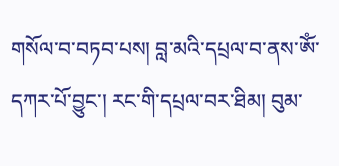གསོལ་བ་བཏབ་པས། བླ་མའི་དཔྲལ་བ་ནས་ༀ་དཀར་པོ་བྱུང་། རང་གི་དཔྲལ་བར་ཐིམ། བུམ་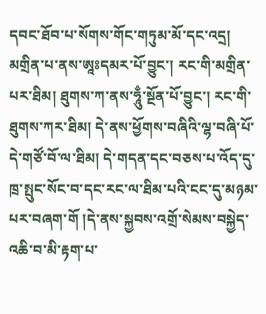དབང་ཐོབ་པ་སོགས་གོང་གཏུམ་མོ་དང་འདྲ། མགྲིན་པ་ནས་ཨཱཿདམར་པོ་བྱུང་། རང་གི་མགྲིན་པར་ཐིམ། ཐུགས་ཀ་ནས་ཧཱུྃ་སྔོན་པོ་བྱུང་། རང་གི་ཐུགས་ཀར་ཐིམ། དེ་ནས་ཕྱོགས་བཞིའི་ལྷ་བཞི་པོ་དེ་གཙོ་བོ་ལ་ཐིམ། དེ་གདན་དང་བཅས་པ་འོད་དུ་ཁྲ་སྤུང་སོང་བ་དང་རང་ལ་ཐིམ་པའི་ངང་དུ་མཉམ་པར་བཞག་གོ །དེ་ནས་སྐྱབས་འགྲོ་སེམས་བསྐྱེད་འཆི་བ་མི་རྟག་པ་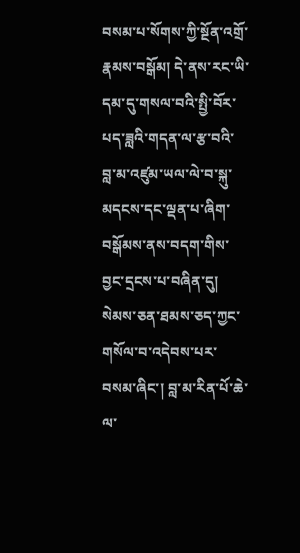བསམ་པ་སོགས་ཀྱི་སྔོན་འགྲོ་རྣམས་བསྒོམ། དེ་ནས་རང་ཡི་དམ་དུ་གསལ་བའི་སྤྱི་བོར་པད་ཟླའི་གདན་ལ་རྩ་བའི་བླ་མ་འཛུམ་ཡལ་ལེ་བ་སྐུ་མདངས་དང་ལྡན་པ་ཞིག་བསྒོམས་ནས་བདག་གིས་བྱང་དྲངས་པ་བཞིན་དུ། སེམས་ཅན་ཐམས་ཅད་ཀྱང་གསོལ་བ་འདེབས་པར་བསམ་ཞིང་། བླ་མ་རིན་པོ་ཆེ་ལ་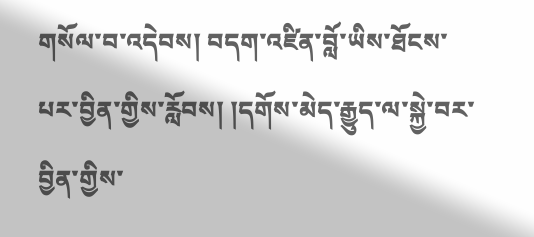གསོལ་བ་འདེབས། བདག་འཛིན་བློ་ཡིས་ཐོངས་པར་བྱིན་གྱིས་རློབས། །དགོས་མེད་རྒྱུད་ལ་སྐྱེ་བར་བྱིན་གྱིས་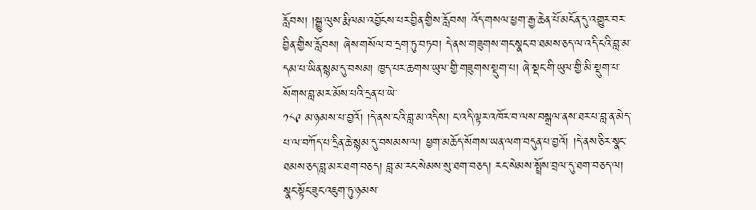རློབས། །སྒྱུ་ལུས་རྨི་ལམ་འབྱོངས་པར་བྱིན་གྱིས་རློབས། འོད་གསལ་ཕྱག་རྒྱ་ཆེན་པོ་མངོན་དུ་འགྱུར་བར་བྱིན་གྱིས་རློབས། ཞེས་གསོལ་བ་དྲག་ཏུ་བཏབ། དེ་ནས་གཟུགས་གང་སྣང་བ་ཐམས་ཅད་ལ་འདི་ངའི་བླ་མ་དམ་པ་ཡིན་སྙམ་དུ་བསམ། ཁྱད་པར་ཆགས་ཡུལ་གྱི་གཟུགས་སྡུག་པ། ཞེ་སྡང་གི་ཡུལ་གྱི་མི་སྡུག་པ་སོགས་བླ་མར་མོས་པའི་དྲན་པ་ཡེ་
༡༨༩ མ་ཉམས་པ་བྱའོ། །དེ་ནས་ངའི་བླ་མ་འདིས། ང་འདི་ལྟར་འཁོར་བ་ལས་བསྒྲལ་ནས་ཐར་པ་བླ་ན་མེད་པ་ལ་བཀོད་པ་དྲིན་ཆེ་སྙམ་དུ་བསམས་ལ། ཕྱག་མཆོད་སོགས་ཡན་ལག་བདུན་པ་བྱའོ། །དེ་ནས་ཅིར་སྣང་ཐམས་ཅད་བླ་མར་ཐག་བཅད། བླ་མ་རང་སེམས་སུ་ཐག་བཅད། རང་སེམས་སྤྲོས་བྲལ་དུ་ཐག་བཅད་ལ། སྣང་སྟོང་ཟུང་འཇུག་ཏུ་ཉམས་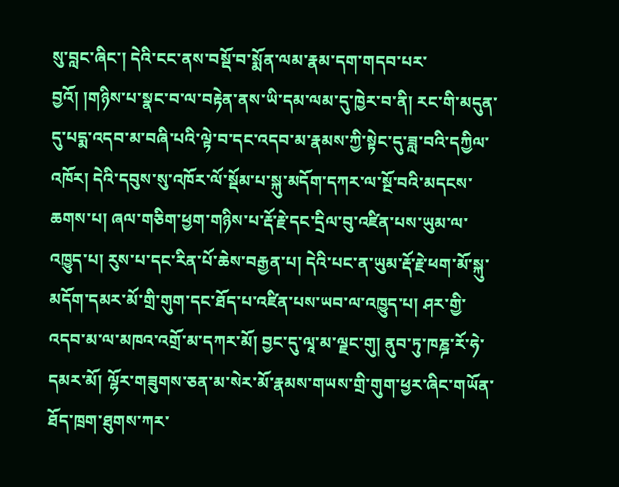སུ་བླང་ཞིང་། དེའི་ངང་ནས་བསྡོ་བ་སྨོན་ལམ་རྣམ་དག་གདབ་པར་བྱའོ། །གཉིས་པ་སྣང་བ་ལ་བརྟེན་ནས་ཡི་དམ་ལམ་དུ་ཁྱེར་བ་ནི། རང་གི་མདུན་དུ་པདྨ་འདབ་མ་བཞི་པའི་ལྟེ་བ་དང་འདབ་མ་རྣམས་ཀྱི་སྟེང་དུ་ཟླ་བའི་དཀྱིལ་འཁོར། དེའི་དབུས་སུ་འཁོར་ལོ་སྡོམ་པ་སྐུ་མདོག་དཀར་ལ་སྔོ་བའི་མདངས་ཆགས་པ། ཞལ་གཅིག་ཕྱག་གཉིས་པ་རྡོ་རྗེ་དང་དྲིལ་བུ་འཛིན་པས་ཡུམ་ལ་འཁྱུད་པ། རུས་པ་དང་རིན་པོ་ཆེས་བརྒྱན་པ། དེའི་པང་ན་ཡུམ་རྡོ་རྗེ་ཕག་མོ་སྐུ་མདོག་དམར་མོ་གྲི་གུག་དང་ཐོད་པ་འཛིན་པས་ཡབ་ལ་འཁྱུད་པ། ཤར་གྱི་འདབ་མ་ལ་མཁའ་འགྲོ་མ་དཀར་མོ། བྱང་དུ་ལཱ་མ་ལྗང་གུ། ནུབ་ཏུ་ཁཎྜ་རོ་ཧེ་དམར་མོ། ལྷོར་གཟུགས་ཅན་མ་སེར་མོ་རྣམས་གཡས་གྲི་གུག་ཕྱར་ཞིང་གཡོན་ཐོད་ཁྲག་ཐུགས་ཀར་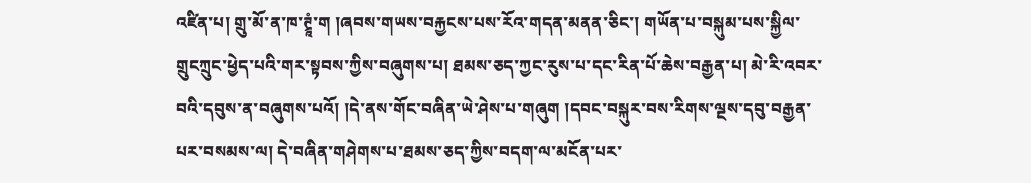འཛིན་པ། གྲུ་མོ་ན་ཁ་ཊྲཱཾ་ག །ཞབས་གཡས་བརྐྱངས་པས་རོའ་གདན་མནན་ཅིང་། གཡོན་པ་བསྐུམ་པས་སྐྱིལ་གྲུངཀྲུང་ཕྱེད་པའི་གར་སྟབས་ཀྱིས་བཞུགས་པ། ཐམས་ཅད་ཀྱང་རུས་པ་དང་རིན་པོ་ཆེས་བརྒྱན་པ། མེ་རི་འབར་བའི་དབུས་ན་བཞུགས་པའོ། །དེ་ནས་གོང་བཞིན་ཡེ་ཤེས་པ་གཞུག །དབང་བསྐུར་བས་རིགས་ལྔས་དབུ་བརྒྱན་པར་བསམས་ལ། དེ་བཞིན་གཤེགས་པ་ཐམས་ཅད་ཀྱིས་བདག་ལ་མངོན་པར་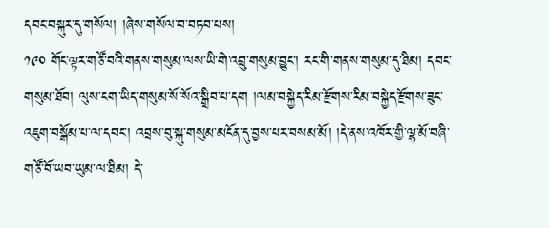དབང་བསྐུར་དུ་གསོལ། །ཞེས་གསོལ་བ་བཏབ་པས།
༡༩༠ གོང་ལྟར་གཙོ་བའི་གནས་གསུམ་ལས་ཡི་གེ་འབྲུ་གསུམ་བྱུང་། རང་གི་གནས་གསུམ་དུ་ཐིམ། དབང་གསུམ་ཐོབ། ལུས་ངག་ཡིད་གསུམ་སོ་སོའ་སྒྲིབ་པ་དག །ལམ་བསྐྱེད་རིམ་རྫོགས་རིམ་བསྐྱེད་རྫོགས་ཟུང་འཇུག་བསྒོམ་པ་ལ་དབང་། འབྲས་བུ་སྐུ་གསུམ་མངོན་དུ་བྱས་པར་བསམ་མོ། །དེ་ནས་འཁོར་གྱི་ལྷ་མོ་བཞི་གཙོ་བོ་ཡབ་ཡུམ་ལ་ཐིམ། དེ་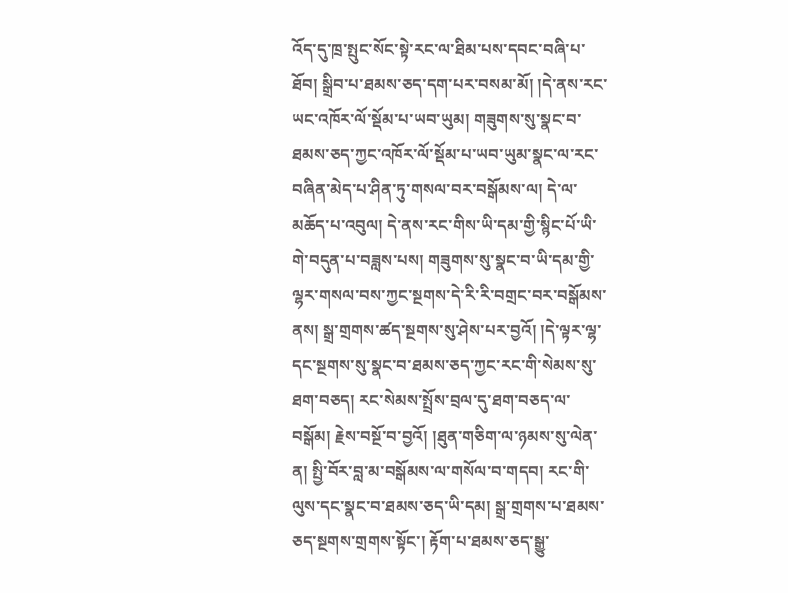འོད་དུ་ཁྲ་སྤུང་སོང་སྟེ་རང་ལ་ཐིམ་པས་དབང་བཞི་པ་ཐོབ། སྒྲིབ་པ་ཐམས་ཅད་དག་པར་བསམ་མོ། །དེ་ནས་རང་ཡང་འཁོར་ལོ་སྡོམ་པ་ཡབ་ཡུམ། གཟུགས་སུ་སྣང་བ་ཐམས་ཅད་ཀྱང་འཁོར་ལོ་སྡོམ་པ་ཡབ་ཡུམ་སྣང་ལ་རང་བཞིན་མེད་པ་ཤིན་ཏུ་གསལ་བར་བསྒོམས་ལ། དེ་ལ་མཆོད་པ་འབུལ། དེ་ནས་རང་གིས་ཡི་དམ་གྱི་སྙིང་པོ་ཡི་གེ་བདུན་པ་བཟླས་པས། གཟུགས་སུ་སྣང་བ་ཡི་དམ་གྱི་ལྷར་གསལ་བས་ཀྱང་སྔགས་དེ་རི་རི་བགྲང་བར་བསྒོམས་ནས། སྒྲ་གྲགས་ཚད་སྔགས་སུ་ཤེས་པར་བྱའོ། །དེ་ལྟར་ལྷ་དང་སྔགས་སུ་སྣང་བ་ཐམས་ཅད་ཀྱང་རང་གི་སེམས་སུ་ཐག་བཅད། རང་སེམས་སྤྲོས་བྲལ་དུ་ཐག་བཅད་ལ་བསྒོམ། རྗེས་བསྔོ་བ་བྱའོ། །ཐུན་གཅིག་ལ་ཉམས་སུ་ལེན་ན། སྤྱི་བོར་བླ་མ་བསྒོམས་ལ་གསོལ་བ་གདབ། རང་གི་ལུས་དང་སྣང་བ་ཐམས་ཅད་ཡི་དམ། སྒྲ་གྲགས་པ་ཐམས་ཅད་སྔགས་གྲགས་སྟོང་། རྟོག་པ་ཐམས་ཅད་སྒྱུ་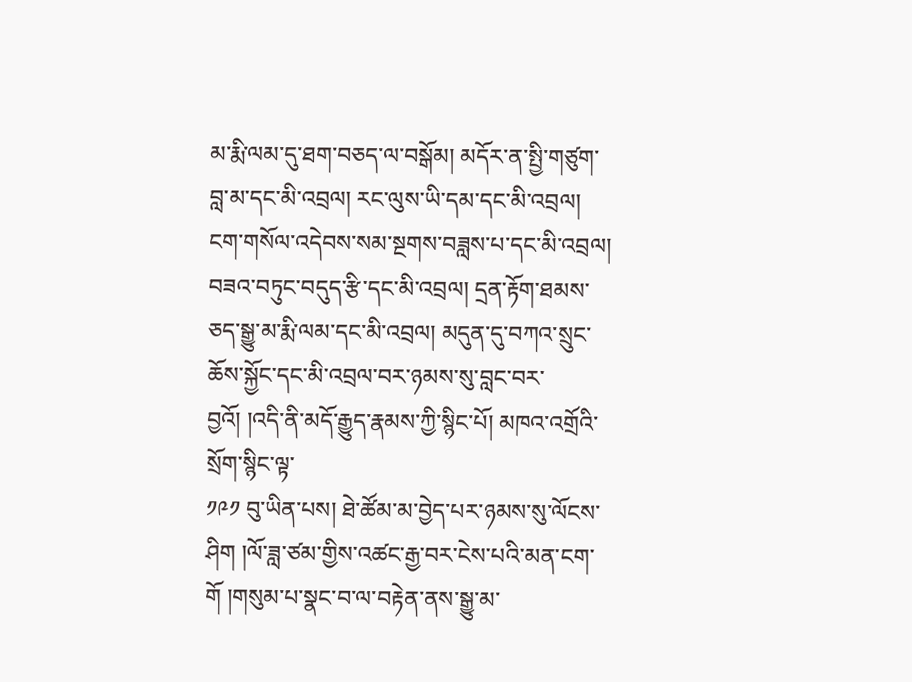མ་རྨི་ལམ་དུ་ཐག་བཅད་ལ་བསྒོམ། མདོར་ན་སྤྱི་གཙུག་བླ་མ་དང་མི་འབྲལ། རང་ལུས་ཡི་དམ་དང་མི་འབྲལ། ངག་གསོལ་འདེབས་སམ་སྔགས་བཟླས་པ་དང་མི་འབྲལ། བཟའ་བཏུང་བདུད་རྩི་དང་མི་འབྲལ། དྲན་རྟོག་ཐམས་ཅད་སྒྱུ་མ་རྨི་ལམ་དང་མི་འབྲལ། མདུན་དུ་བཀའ་སྲུང་ཆོས་སྐྱོང་དང་མི་འབྲལ་བར་ཉམས་སུ་བླང་བར་བྱའོ། །འདི་ནི་མདོ་རྒྱུད་རྣམས་ཀྱི་སྙིང་པོ། མཁའ་འགྲོའི་སྲོག་སྙིང་ལྟ་
༡༩༡ བུ་ཡིན་པས། ཐེ་ཚོམ་མ་བྱེད་པར་ཉམས་སུ་ལོངས་ཤིག །ལོ་ཟླ་ཙམ་གྱིས་འཚང་རྒྱ་བར་ངེས་པའི་མན་ངག་གོ །གསུམ་པ་སྣང་བ་ལ་བརྟེན་ནས་སྒྱུ་མ་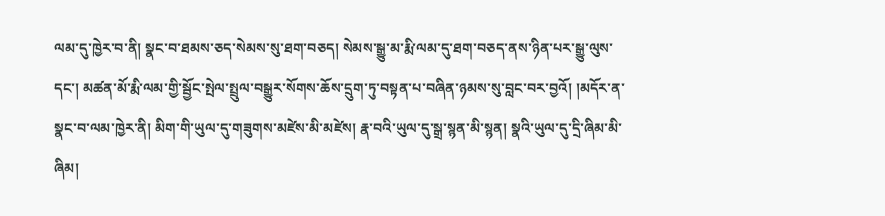ལམ་དུ་ཁྱེར་བ་ནི། སྣང་བ་ཐམས་ཅད་སེམས་སུ་ཐག་བཅད། སེམས་སྒྱུ་མ་རྨི་ལམ་དུ་ཐག་བཅད་ནས་ཉིན་པར་སྒྱུ་ལུས་དང་། མཚན་མོ་རྨི་ལམ་གྱི་སྦྱོང་སྤེལ་སྤྲུལ་བསྒྱུར་སོགས་ཆོས་དྲུག་ཏུ་བསྟན་པ་བཞིན་ཉམས་སུ་བླང་བར་བྱའོ། །མདོར་ན་སྣང་བ་ལམ་ཁྱེར་ནི། མིག་གི་ཡུལ་དུ་གཟུགས་མཛེས་མི་མཛེས། རྣ་བའི་ཡུལ་དུ་སྒྲ་སྙན་མི་སྙན། སྣའི་ཡུལ་དུ་དྲི་ཞིམ་མི་ཞིམ།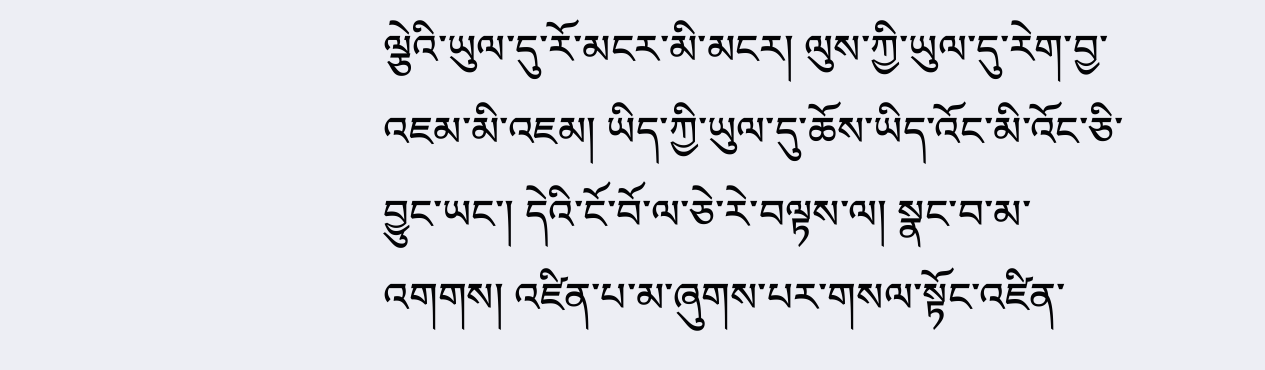ལྕེའི་ཡུལ་དུ་རོ་མངར་མི་མངར། ལུས་ཀྱི་ཡུལ་དུ་རེག་བྱ་འཇམ་མི་འཇམ། ཡིད་ཀྱི་ཡུལ་དུ་ཆོས་ཡིད་འོང་མི་འོང་ཅི་བྱུང་ཡང་། དེའི་ངོ་བོ་ལ་ཅེ་རེ་བལྟས་ལ། སྣང་བ་མ་འགགས། འཛིན་པ་མ་ཞུགས་པར་གསལ་སྟོང་འཛིན་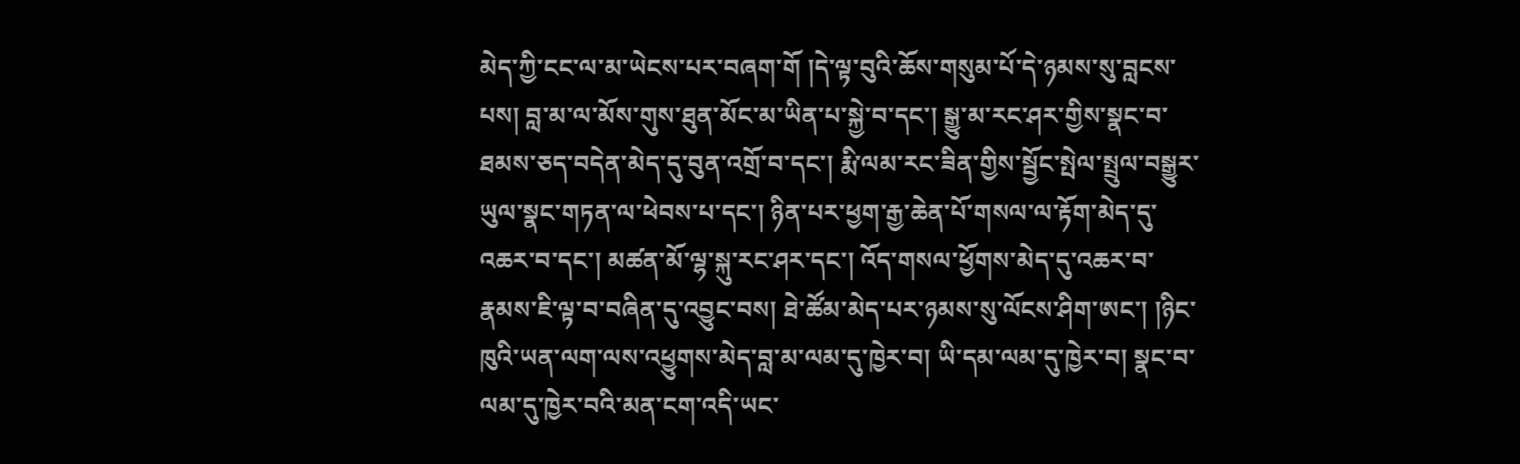མེད་ཀྱི་ངང་ལ་མ་ཡེངས་པར་བཞག་གོ །དེ་ལྟ་བུའི་ཆོས་གསུམ་པོ་དེ་ཉམས་སུ་བླངས་པས། བླ་མ་ལ་མོས་གུས་ཐུན་མོང་མ་ཡིན་པ་སྐྱེ་བ་དང་། སྒྱུ་མ་རང་ཤར་གྱིས་སྣང་བ་ཐམས་ཅད་བདེན་མེད་དུ་བུན་འགྲོ་བ་དང་། རྨི་ལམ་རང་ཟིན་གྱིས་སྦྱོང་སྤེལ་སྤྲུལ་བསྒྱུར་ཡུལ་སྣང་གཏན་ལ་ཕེབས་པ་དང་། ཉིན་པར་ཕྱག་རྒྱ་ཆེན་པོ་གསལ་ལ་རྟོག་མེད་དུ་འཆར་བ་དང་། མཚན་མོ་ལྷ་སྐུ་རང་ཤར་དང་། འོད་གསལ་ཕྱོགས་མེད་དུ་འཆར་བ་རྣམས་ཇི་ལྟ་བ་བཞིན་དུ་འབྱུང་བས། ཐེ་ཚོམ་མེད་པར་ཉམས་སུ་ལོངས་ཤིག་ཨང་། །ཉིང་ཁུའི་ཡན་ལག་ལས་འཕྱུགས་མེད་བླ་མ་ལམ་དུ་ཁྱེར་བ། ཡི་དམ་ལམ་དུ་ཁྱེར་བ། སྣང་བ་ལམ་དུ་ཁྱེར་བའི་མན་ངག་འདི་ཡང་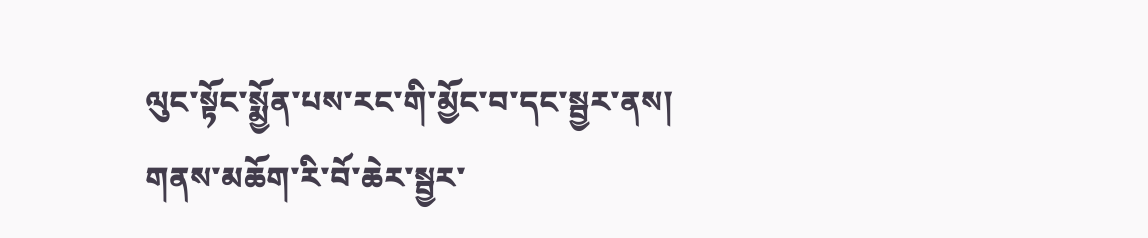ལུང་སྟོང་སྨྱོན་པས་རང་གི་མྱོང་བ་དང་སྦྱར་ནས། གནས་མཆོག་རི་བོ་ཆེར་སྦྱར་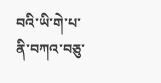བའི་ཡི་གེ་པ་ནི་བཀའ་བཅུ་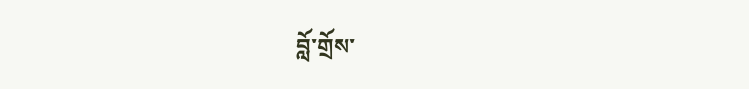བློ་གྲོས་